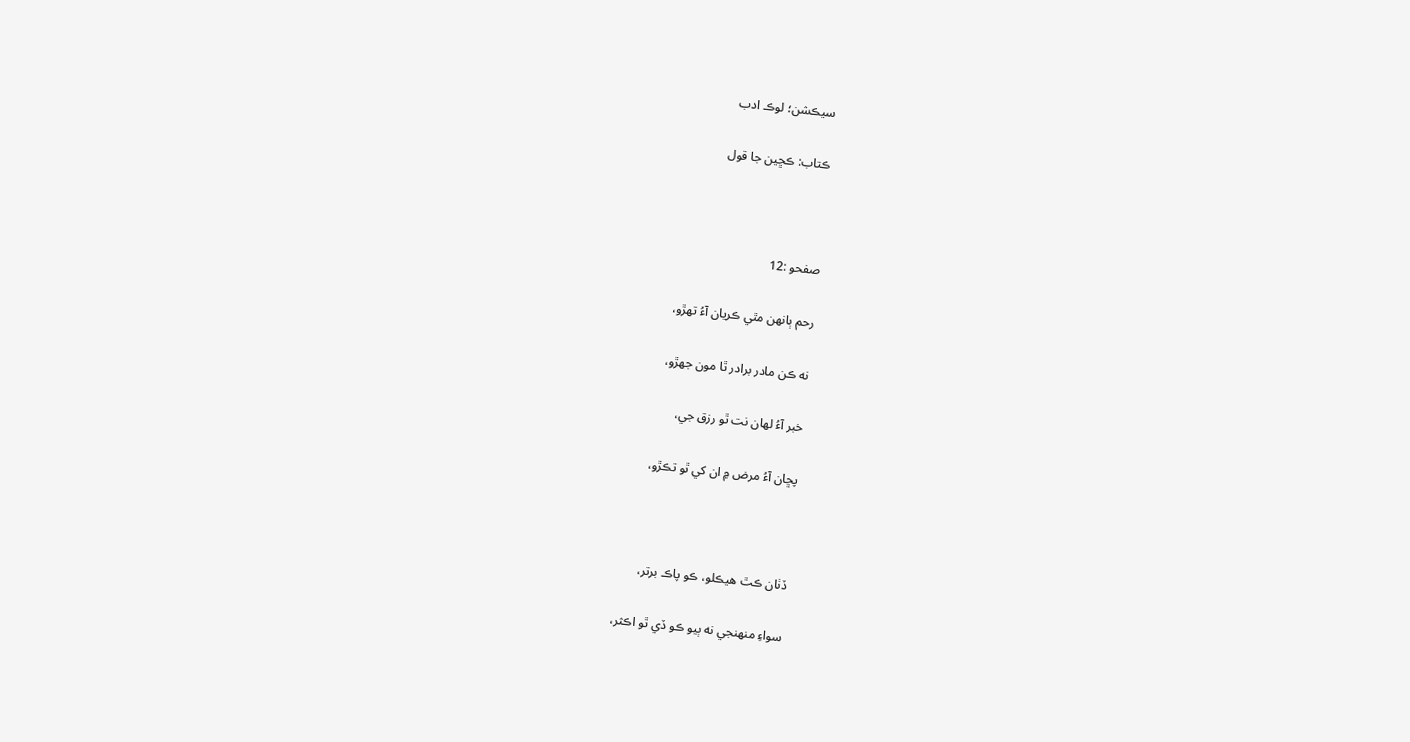سيڪشن؛ لوڪ ادب

ڪتاب: ڪڇين جا قول



صفحو :12

رحم ٻانهن مٿي ڪريان آءُ تهڙو،

نه ڪن مادر برادر ٿا مون جهڙو،

خبر آءُ لهان نت ٿو رزق جي،

پڇان آءُ مرض ۾ ان کي ٿو تڪڙو،



ڏٺان ڪٿ هيڪلو، ڪو پاڪ برتر،

سواءِ منهنجي نه ٻيو ڪو ڏي ٿو اڪثر،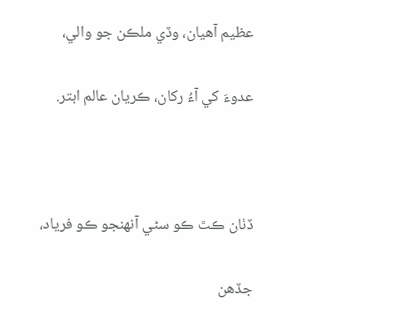عظيم آهيان، وڏي ملڪن جو والي،

عدوءَ کي آءُ رکان، ڪريان عالم ابتر.



ڏٺان ڪٿ ڪو سڻي آنهنجو ڪو فرياد،

جڏهن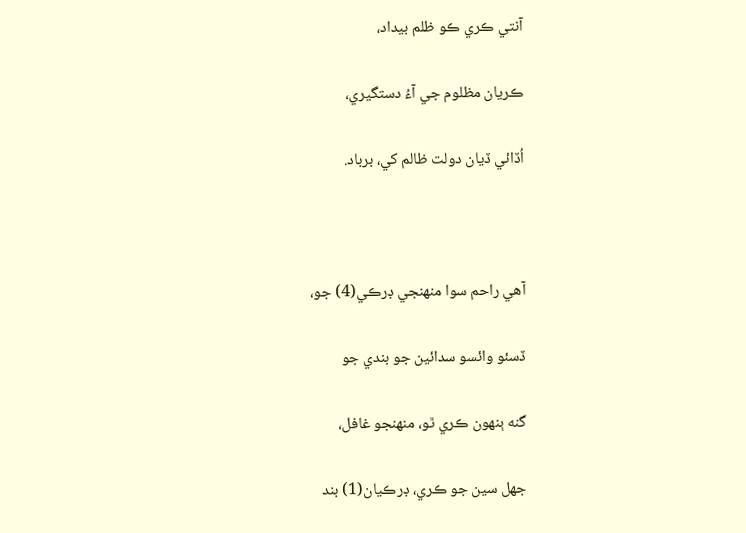آنتي ڪري ڪو ظلم بيداد،

ڪريان مظلوم جي آءُ دستگيري،

اُڏائي ڏيان دولت ظالم کي، برباد.



آهي راحم سوا منهنجي ڊرڪي(4) جو،

ڏسئو وائسو سدائين جو بندي جو

گنه ٻنهون ڪري ٿو، منهنجو غافل،

جهل سين جو ڪري، ڊرڪيان(1) بند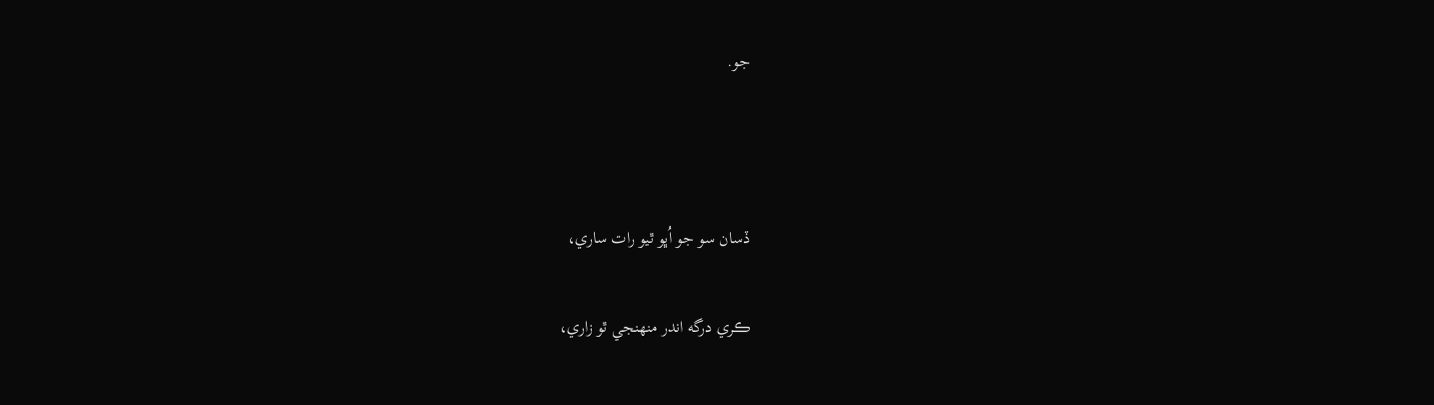جو.



ڏسان سو جو اُڀو ٿيو رات ساري،

ڪري درگه اندر منهنجي ٿو زاري،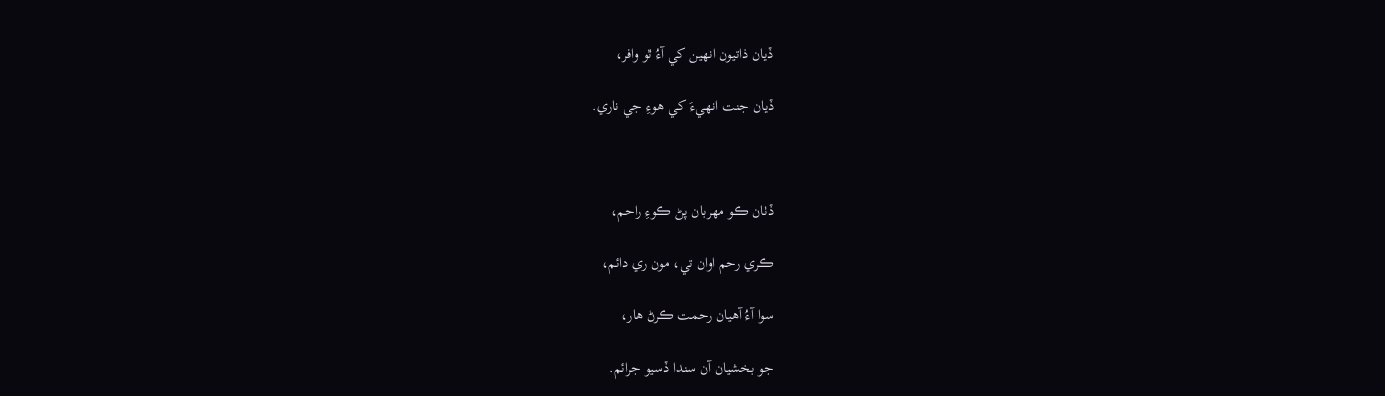ڏيان ذاتيون انهين کي آءُ ٿو وافر،

ڏيان جنت انهيءَ کي هوءِ جي ناري.



ڏٺان ڪو مهربان پڻ ڪوءِ راحم،

ڪري رحم اوان تي، مون ري دائم،

سوا آءُ آهيان رحمت ڪرڻ هار،

جو بخشيان آن سندا ڏسيو جرائم.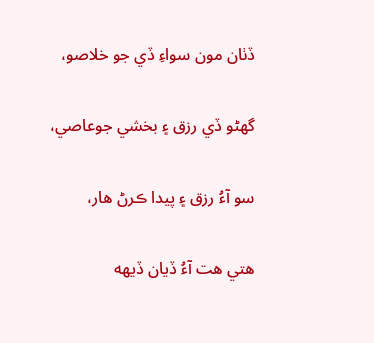ڏٺان مون سواءِ ڏي جو خلاصو،

گهڻو ڏي رزق ۽ بخشي جوعاصي،

سو آءُ رزق ۽ پيدا ڪرڻ هار،

هتي هت آءُ ڏيان ڏيهه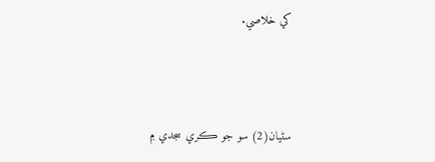کي خلاصي.



سڻيان(2) سو جو ڪري سجدي ۾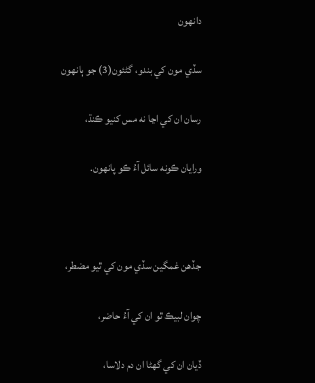دانهون

سڏي مون کي بندو، گڻئون(3) جو ٻانهون

رسان ان کي اڃا نه مس کنيو ڪنڌ،

ورايان ڪونه سائل آءُ ڪو پانهون.



جڏهن غمگين سڏي مون کي ٿيو مضطر،

چوان لبيڪ ٿو ان کي آءُ حاضر،

ڏيان ان کي گهڻا ان دم دلاسا،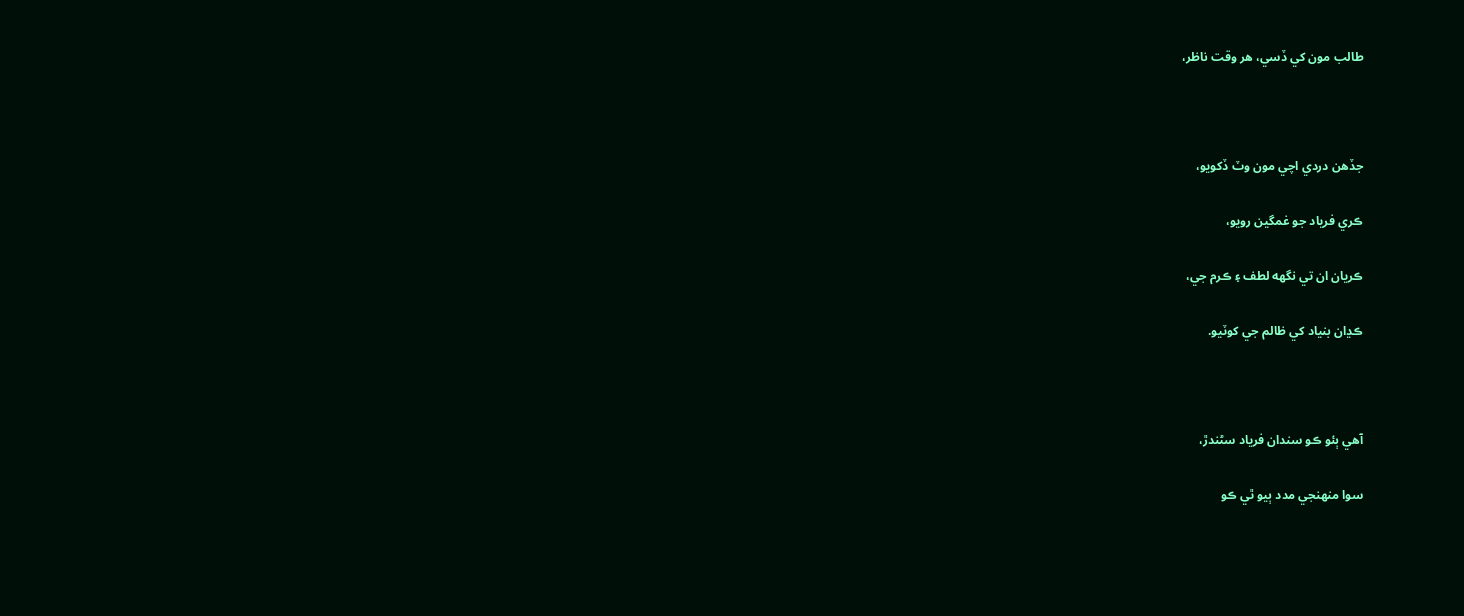طالب مون کي ڏسي، هر وقت ناظر،



جڏهن دردي اچي مون وٽ ڏکويو،

ڪري فرياد جو غمگين رويو،

ڪريان ان تي نگهه لطف ۽ ڪرم جي،

ڪڍان بنياد کي ظالم جي کوٽيو.



آهي ٻئو ڪو سندان فرياد سڻندڙ،

سوا منهنجي مدد ٻيو ٿي ڪو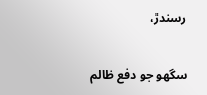رسندڙ،

سگهو جو دفع ظالم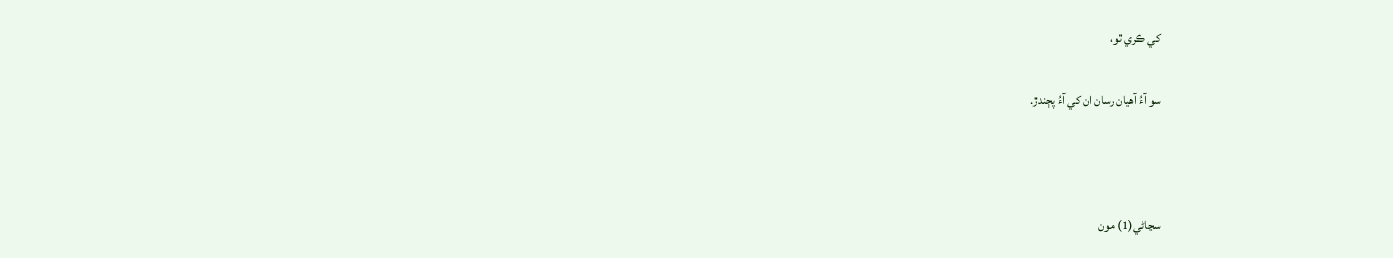کي ڪري ٿو،

سو آءُ آهيان رسان ان کي آءُ پڄندڙ.



سڃاڻي(1) مون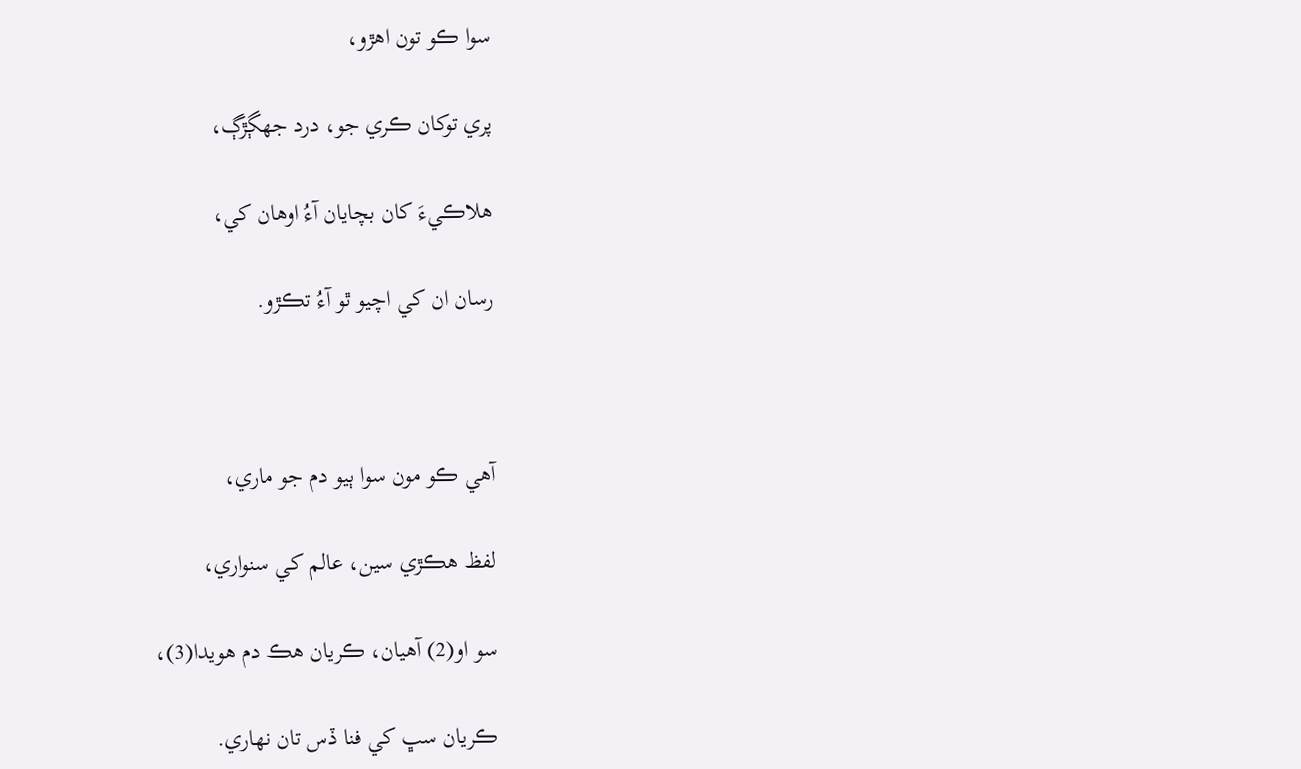سوا ڪو تون اهڙو،

پري توکان ڪري جو، درد جهڳڙڳ،

هلاڪيءَ کان بچايان آءُ اوهان کي،

رسان ان کي اچيو ٿو آءُ تڪڙو.



آهي ڪو مون سوا ٻيو دم جو ماري،

لفظ هڪڙي سين، عالم کي سنواري،

سو او(2) آهيان، ڪريان هڪ دم هويدا(3)،

ڪريان سڀ کي فنا ڏس تان نهاري.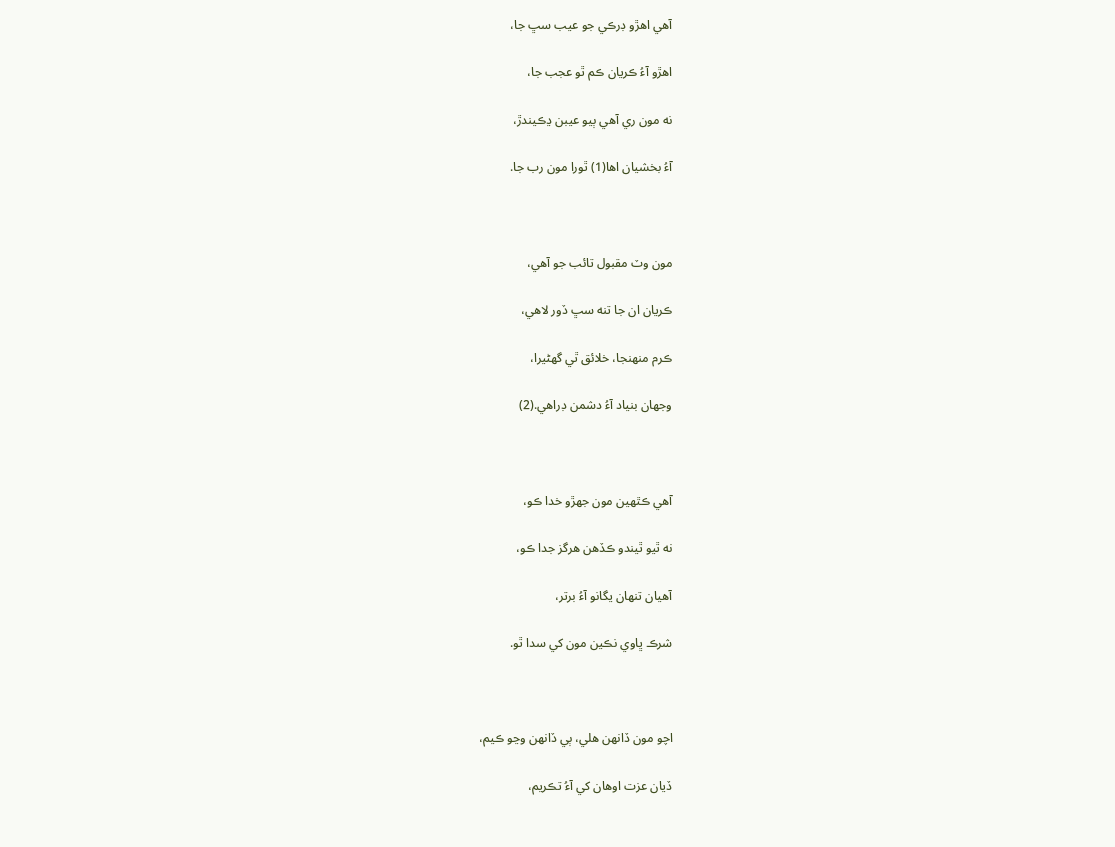آهي اهڙو ڊرڪي جو عيب سڀ جا،

اهڙو آءُ ڪريان ڪم ٿو عجب جا،

نه مون ري آهي ٻيو عيبن ڍڪيندڙ،

آءُ بخشيان اها(1) ٿورا مون رب جا.



مون وٽ مقبول تائب جو آهي،

ڪريان ان جا تنه سڀ ڏور لاهي،

ڪرم منهنجا، خلائق ٿي گهڻيرا،

وجهان بنياد آءُ دشمن ڊراهي.(2)



آهي ڪٿهين مون جهڙو خدا ڪو،

نه ٿيو ٿيندو ڪڏهن هرگز جدا ڪو،

آهيان تنهان يگانو آءُ برتر،

شرڪ ڀاوي نڪين مون کي سدا ٿو.



اچو مون ڏانهن هلي، ٻي ڏانهن وڃو ڪيم،

ڏيان عزت اوهان کي آءُ تڪريم،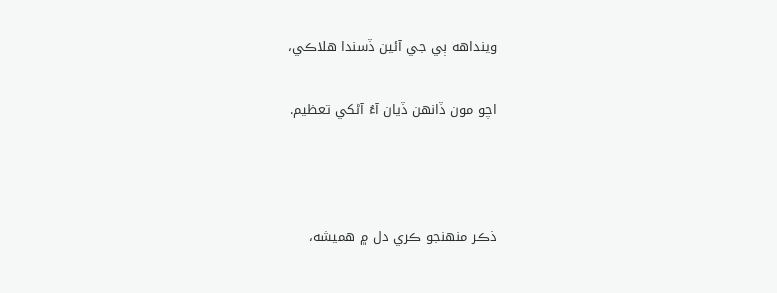وينداهه ٻي جي آئين ڏسندا هلاڪي،

اچو مون ڏانهن ڏيان آءُ آڻکي تعظيم.



ذڪر منهنجو ڪري دل ۾ هميشه،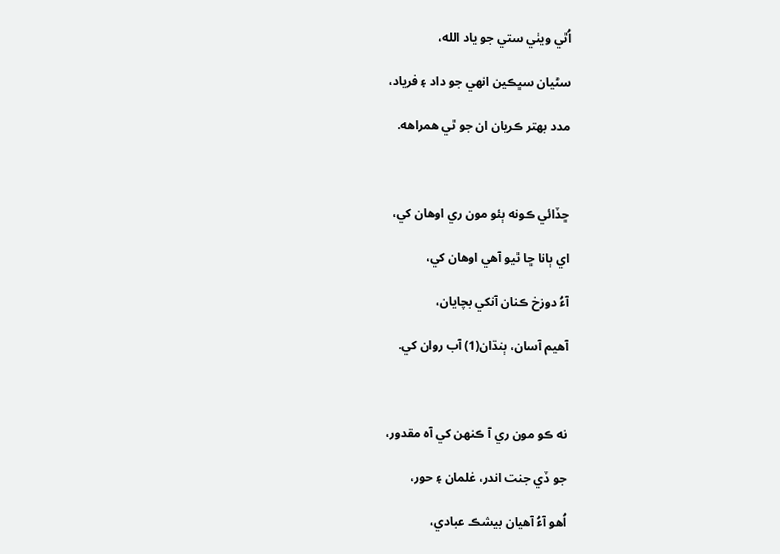اُٿي ويٺي ستي جو ياد الله،

سڻيان سڀڪين انهي جو داد ۽ فرياد،

مدد بهتر ڪريان ان جو ٿي همراهه.



ڇڏائي ڪونه ٻئو مون ري اوهان کي،

اي ٻانا ڇا ٿيو آهي اوهان کي،

آءُ دوزخ ڪنان آنکي بچايان،

آهيم آسان، ٻنڌان(1) آب روان کي.



نه ڪو مون ري آ ڪنهن کي آه مقدور،

جو ڏي جنت اندر، غلمان ۽ حور،

اُهو آءُ آهيان بيشڪ عبادي،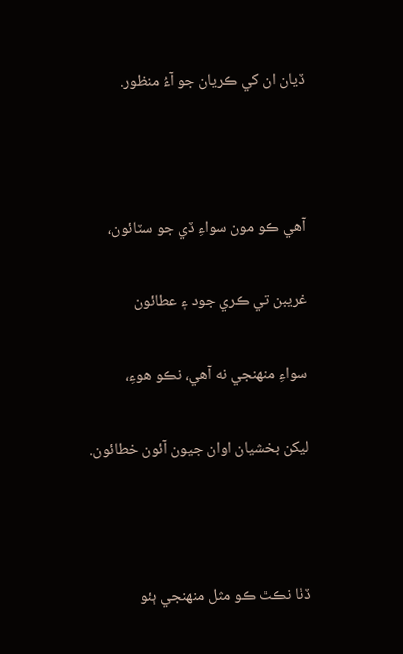ڏيان ان کي ڪريان جو آءُ منظور.



آهي ڪو مون سواءِ ڏي جو سٽائون،

غريبن تي ڪري جود ۽ عطائون

سواءِ منهنجي نه آهي، نڪو هوءِ،

ليکن بخشيان اوان جيون آئون خطائون.



ڏٺا نڪٿ ڪو مثل منهنجي ٻئو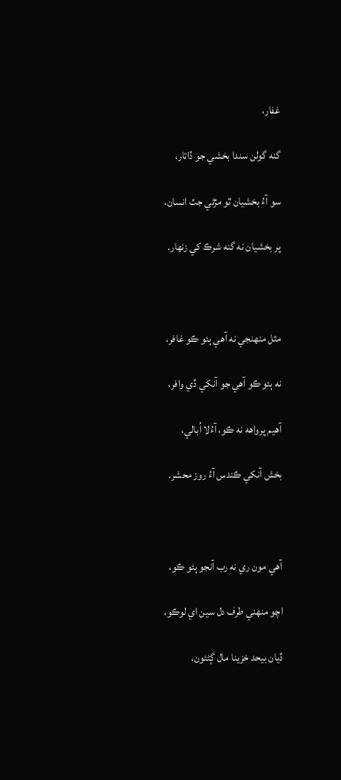غفار،

گنه گولن سندا بخشي جو ڏاتار،

سو آءُ بخشيان ٿو مڙئي جٽ انسان،

پر بخشيان نه گنه شرڪ کي زنهار.



مثل منهنجي نه آهي ٻئو ڪو غافر،

نه ٻئو ڪو آهي جو آنکي ڏي وافر،

آهيم پرواهه نه ڪو، آءُلا اُبالي،

بخش آنکي ڪندس آءُ روز محشر.



آهي مون ري نه رب آنجو ٻئو ڪو،

اچو منهني طرف دل سين اي لوڪو،

ڏيان بيحد خزينا مال ڳڻئون،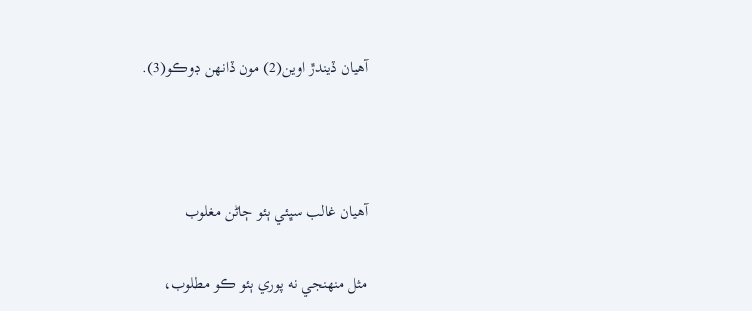آهيان ڏيندڙ اوين(2) مون ڏانهن ڊوڪو(3).



آهيان غالب سڀئي ٻئو ڄاڻن مغلوب

مثل منهنجي نه پوري ٻئو ڪو مطلوب،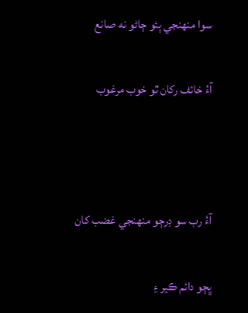سوا منهنجي ٻئو ڄاڻو نه صانع

آءُ خائف رکان ٿو خوب مرغوب



آءُ رب سو ڊرڄو منهنجي غضب کان

ڀڄو دائم ڪير ۽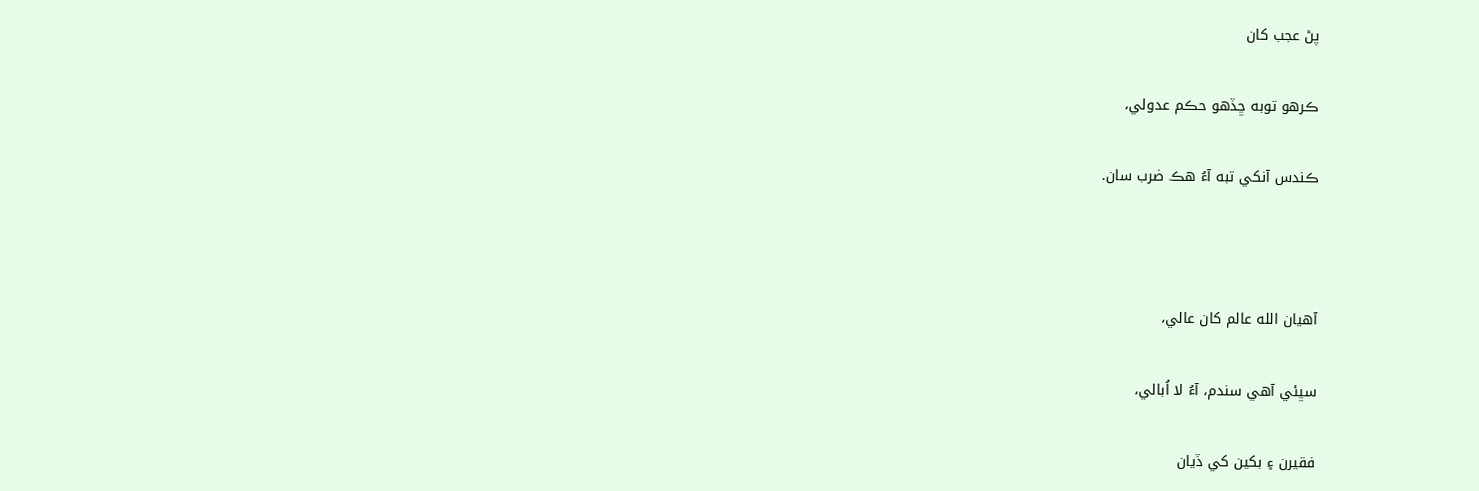پڻ عجب کان

ڪرهو توبه ڇڏهو حڪم عدولي،

ڪندس آنکي تبه آءُ هڪ ضرب سان.



آهيان الله عالم کان عالي،

سڀئي آهي سندم، آءُ لا اُبالي،

فقيرن ۽ بکين کي ڏيان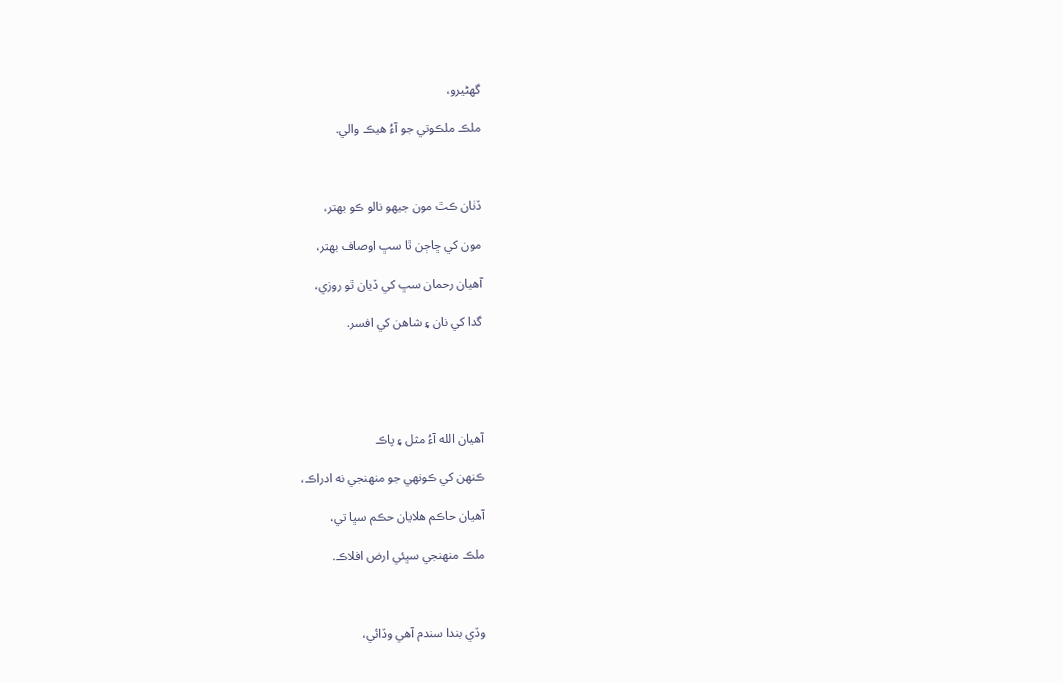گهڻيرو،

ملڪ ملڪوتي جو آءُ هيڪ والي.



ڏٺان ڪٿ مون جيهو نالو ڪو بهتر،

مون کي ڇاڄن ٿا سڀ اوصاف بهتر،

آهيان رحمان سڀ کي ڏيان ٿو روزي،

گدا کي نان ۽ شاهن کي افسر.





آهيان الله آءُ مثل ۽ پاڪ

ڪنهن کي ڪونهي جو منهنجي نه ادراڪ،

آهيان حاڪم هلايان حڪم سڀا تي،

ملڪ منهنجي سڀئي ارض افلاڪ.



وڏي بندا سندم آهي وڏائي،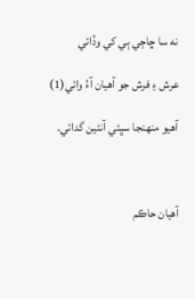نه سا ڇاڄي ٻي کي وڏائي

عرش ۽ فرش جو آهيان آءُ وائي(1)

آهيو منهنجا سڀئي آنئين گدائي.



آهيان حاڪم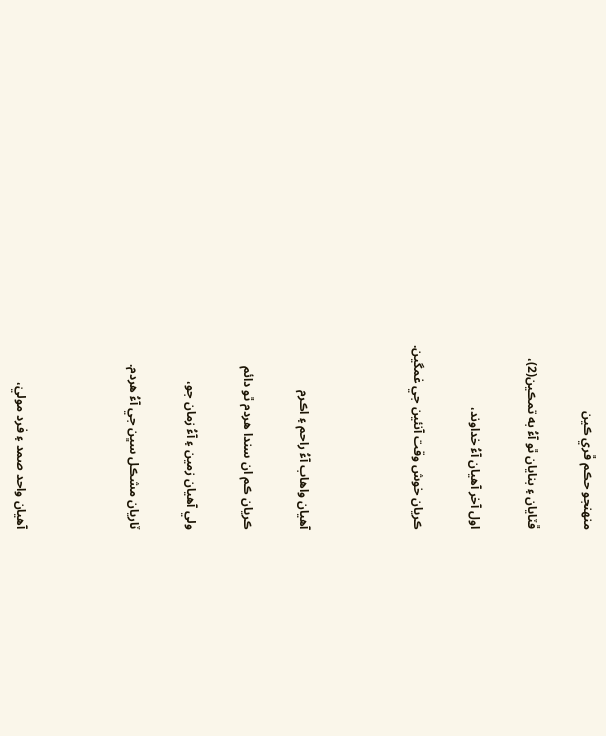منهنجو حڪم ڦري ڪين

ڦٽايان ۽ بنايان ٿو آءُ به تمڪين(2)،

اول آخر آهيان آءُ خداوند،

ڪريان خوش وقت آنئين جي غمگين.



آهيان واهاب آءُ راحم ۽ اڪرم

ڪريان ڪم ان سندا هردم ٿو دائم

ولي آهيان زمين ۽ آءُ زمان جو،

ٽاريان مشڪل سڀن جي آءُ هردم.



آهيان واحد صمد ۽ فرد موليٰ،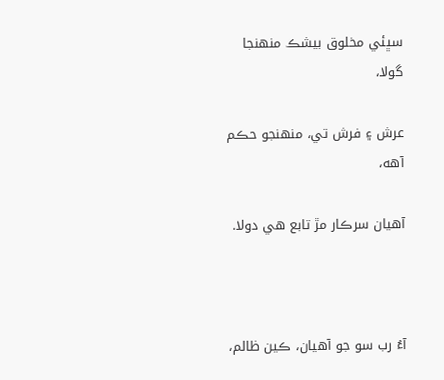سڀئي مخلوق بيشڪ منهنجا گولا،

عرش ۽ فرش تي، منهنجو حڪم آهه،

آهيان سرڪار مڙ تابع هي دولا.



آءُ رب سو جو آهيان، ڪين ظالم،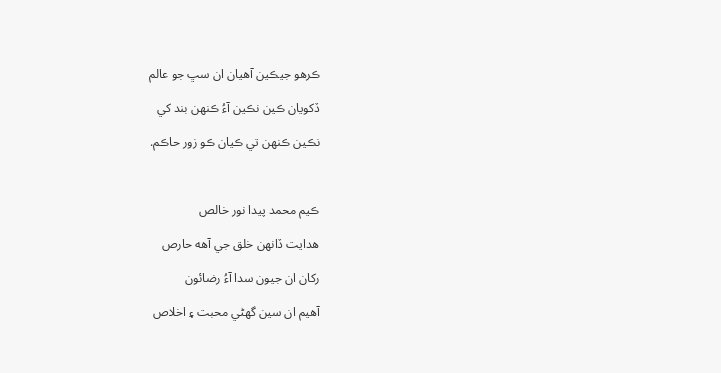ڪرهو جيڪين آهيان ان سڀ جو عالم

ڏکويان ڪين نڪين آءُ ڪنهن بند کي

نڪين ڪنهن تي ڪيان ڪو زور حاڪم.



ڪيم محمد پيدا نور خالص

هدايت ڏانهن خلق جي آهه حارص

رکان ان جيون سدا آءُ رضائون

آهيم ان سين گهڻي محبت ۽ اخلاص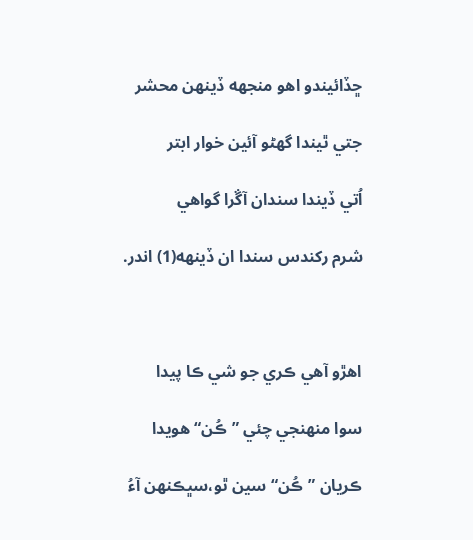ڇڏائيندو اهو منجهه ڏينهن محشر

جتي ٿيندا گهڻو آئين خوار ابتر

اُتي ڏيندا سندان آڱرا گواهي

شرم رکندس سندا ان ڏينهه(1) اندر.



اهڙو آهي ڪري جو شي ڪا پيدا

سوا منهنجي چئي ”ڪُن“ هويدا

ڪريان ”ڪُن“ سين ٿو،سڀڪنهن آءُ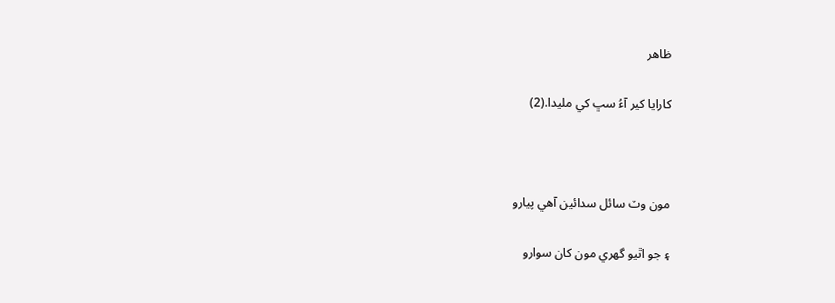ظاهر

کارايا کير آءُ سڀ کي مليدا.(2)



مون وٽ سائل سدائين آهي پيارو

۽ جو اٿيو گهري مون کان سوارو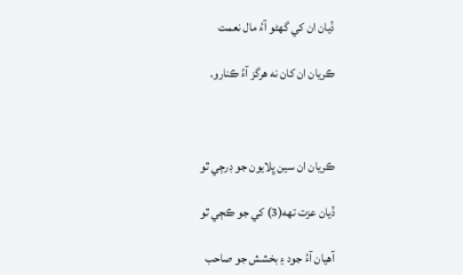ڏيان ان کي گهڻو آءُ مال نعمت

ڪريان ان کان نه هرگز آءُ ڪنارو.



ڪريان ان سين ڀلايون جو ڊرڄي ٿو

ڏيان عزت تهه(3) کي جو ڪڄي ٿو

آهيان آءُ جود ۽ بخشش جو صاحب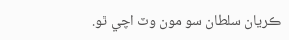ڪريان سلطان سو مون وٽ اچي ٿو.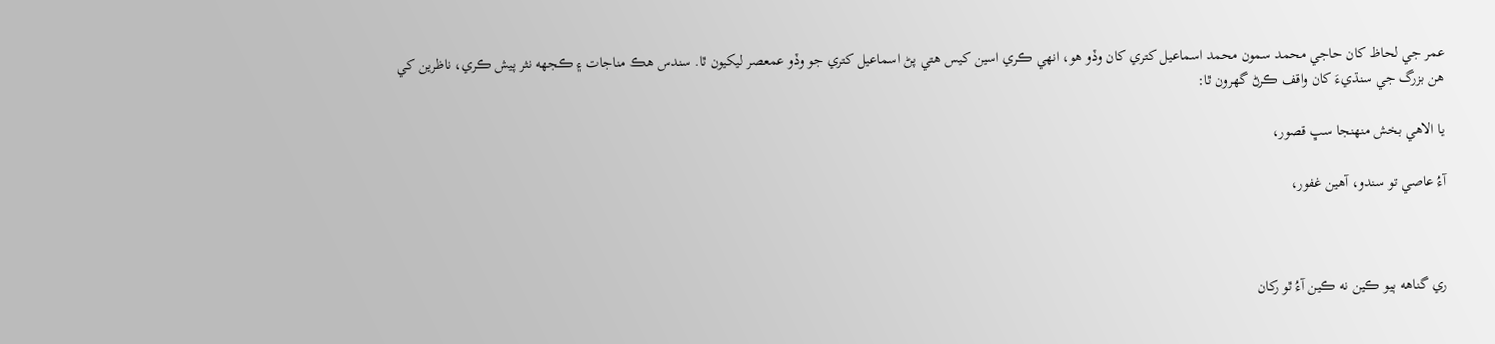عمر جي لحاظ کان حاجي محمد سمون محمد اسماعيل کتري کان وڏو هو، انهي ڪري اسين کيس هتي پڻ اسماعيل کتري جو وڏو عمعصر ليکيون ٿا. سندس هڪ مناجات ۽ ڪجهه نثر پيش ڪري، ناظرين کي هن بزرگ جي سنڌيءَ کان واقف ڪرڻ گهرون ٿا:

يا الاهي بخش منهنجا سڀ قصور،

آءُ عاصي تو سندو، آهين غفور،



ري گناهه ٻيو ڪين نه ڪين آءُ ٿو رکان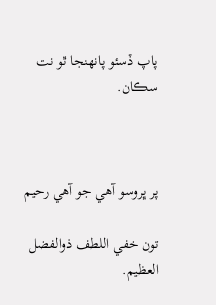پاپ ڏسئو پانهنجا ٿو نت سڪان.



پر ڀروسو آهي جو آهي رحيم

تون خفي اللطف ذوالفضل العظيم.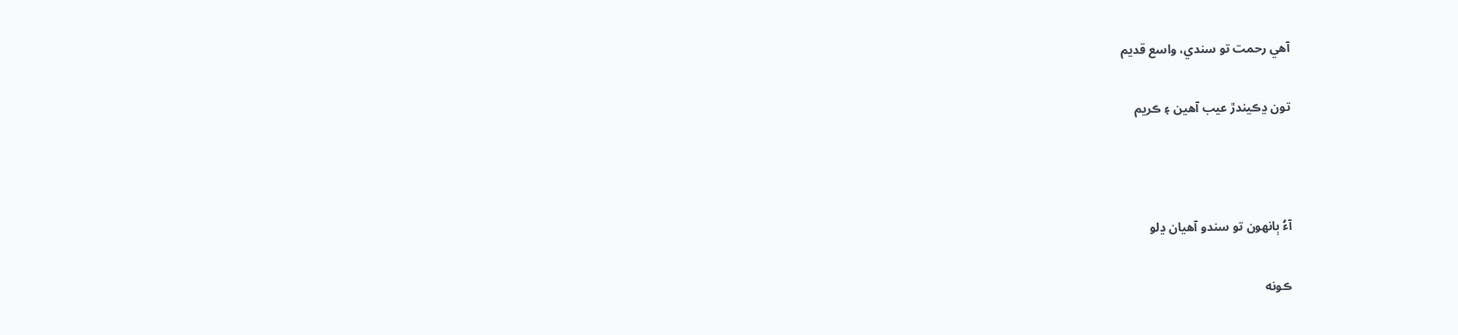آهي رحمت تو سندي، واسع قديم

تون ڍڪيندڙ عيب آهين ۽ ڪريم



آءُ ٻانهون تو سندو آهيان ڍلو

ڪونه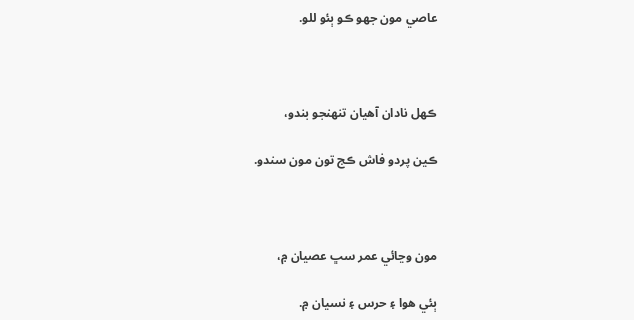عاصي مون جهو ڪو ٻئو للو.



ڪهل نادان آهيان تنهنجو بندو،

ڪين پردو فاش ڪج تون مون سندو.



مون وڃائي عمر سڀ عصيان ۾،

ٻئي هوا ۽ حرس ۽ نسيان ۾.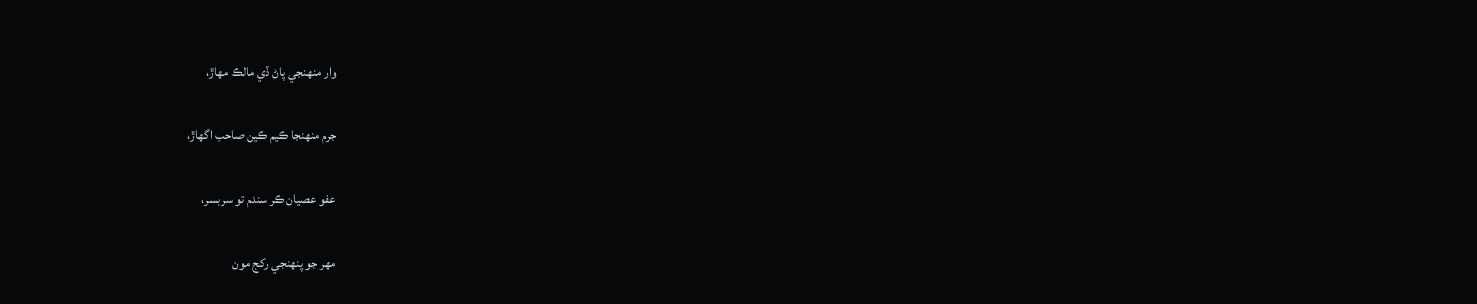وار منهنجي پاڻ ڏي مالڪ مهاڙ،

جرم منهنجا ڪيم ڪين صاحب اگهاڙ،

عفو عصيان ڪر سندم تو سربسر،

مهر جو پنهنجي رکج مون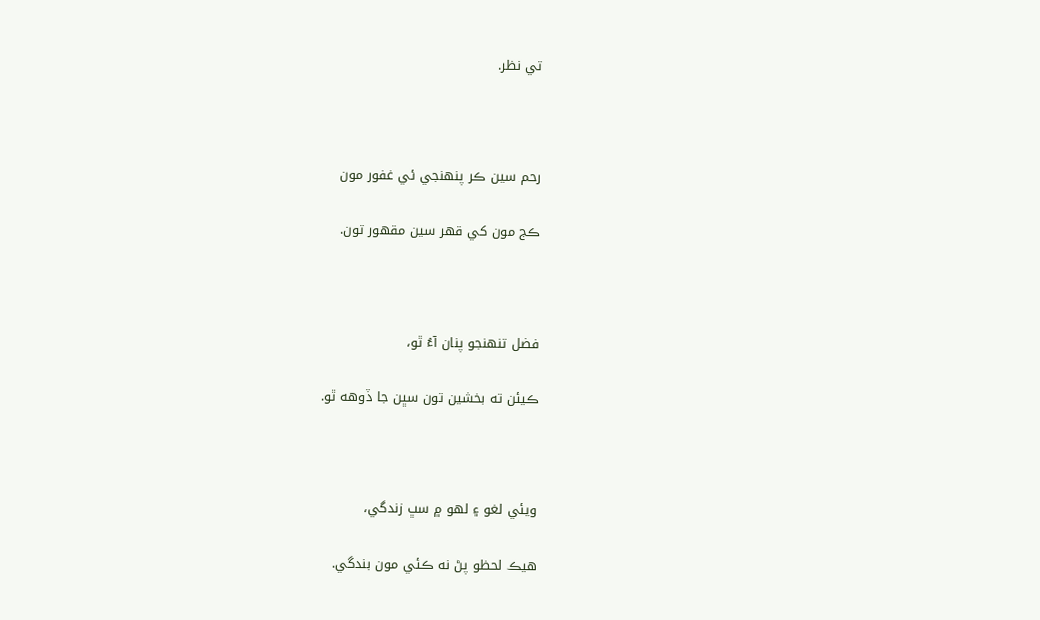تي نظر.



رحم سين ڪر پنهنجي ئي غفور مون

ڪج مون کي قهر سين مقهور تون.



فضل تنهنجو پنان آءُ ٿو،

ڪيئن ته بخشين تون سڀن جا ڏوهه ٿو.



ويئي لغو ۽ لهو ۾ سڀ زندگي،

هيڪ لحظو پڻ نه ڪئي مون بندگي.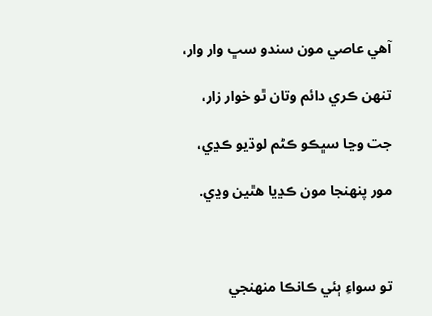آهي عاصي مون سندو سڀ وار وار،

تنهن ڪري دائم وتان ٿو خوار زار،

جت وڃا سڀڪو ڪڻم لوڌيو ڪڍي،

مور پنهنجا مون ڪڍيا هٿين وڍي.



تو سواءِ ٻئي ڪانڪا منهنجي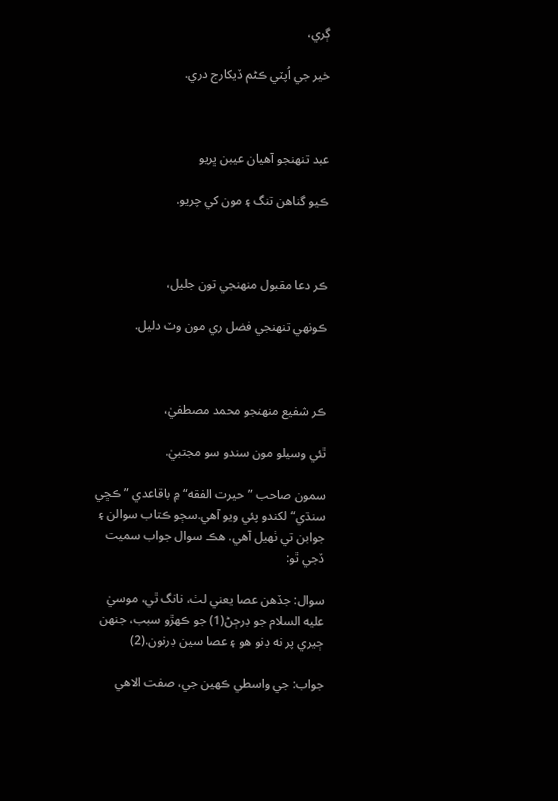ڳري،

خير جي اُپٽي ڪڻم ڏيکارج دري.



عبد تنهنجو آهيان عيبن ڀريو

ڪيو گناهن تنگ ۽ مون کي چريو.



ڪر دعا مقبول منهنجي تون جليل،

ڪونهي تنهنجي فضل ري مون وٽ دليل.



ڪر شفيع منهنجو محمد مصطفيٰ،

ٿئي وسيلو مون سندو سو مجتبيٰ.

سمون صاحب ”حيرت الفقه“ ۾ باقاعدي ”ڪڇي سنڌي“ لکندو پئي ويو آهي.سڄو ڪتاب سوالن ۽ جوابن تي ٺهيل آهي. هڪ سوال جواب سميت ڏجي ٿو:

سوال: جڏهن عصا يعني لٺ، نانگ ٿي، موسيٰ عليه السلام جو ڊرڄڻ(1) جو ڪهڙو سبب، جنهن ڄيري پر نه ڊنو هو ۽ عصا سين ڊرنون.(2)

جواب: جي واسطي ڪهين جي، صفت الاهي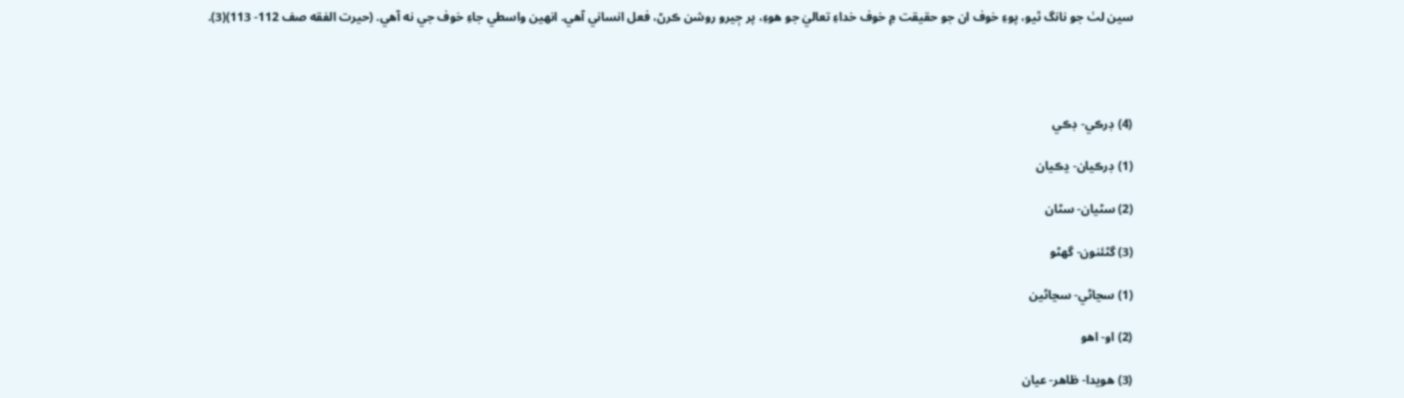سين لٺ جو نانگ ٿيو، پوءِ خوف ان جو حقيقت ۾ خوف خداءِ تعاليٰ جو هوءِ، پر ڄيرو روشن ڪرڻ، فعل انساني آهي. انهين واسطي جاءِ خوف جي نه آهي. (حيرت الفقه صف 112- 113)(3).




(4) ڊرڪي- ڊڪي

(1) ڊرڪيان- ڍڪيان

(2) سڻيان- سڻان

(3) گڻئنون- گهڻو

(1) سڃاڻي- سڃاڻين

(2) او- اهو

(3) هويدا- ظاهر- عيان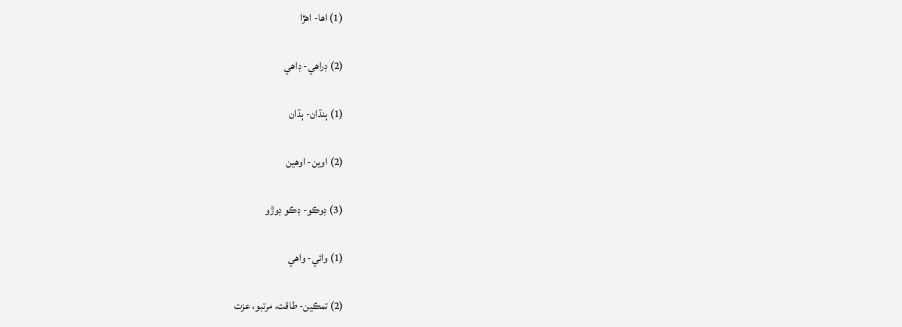(1) اها- اهڙا

(2) ڊراهي- ڊاهي

(1) ٻنڌان- ٻڌان

(2) اوين- اوهين

(3) ڊوڪو- ڊڪو ڊوڙو

(1) وائي- واهي

(2) تمڪين- طاقت، مرتبو، عزت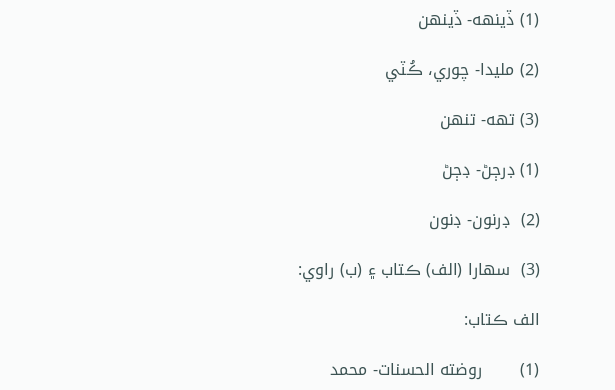(1) ڏينهه- ڏينهن

(2) مليدا- چوري، ڪُٽي

(3) تهه- تنهن

(1) ڊرڄڻ- ڊڄڻ

(2)  ڊرنون- ڊنون

(3)  سهارا (الف) ڪتاب ۽ (ب) راوي:

الف ڪتاب:

(1)       روضته الحسنات- محمد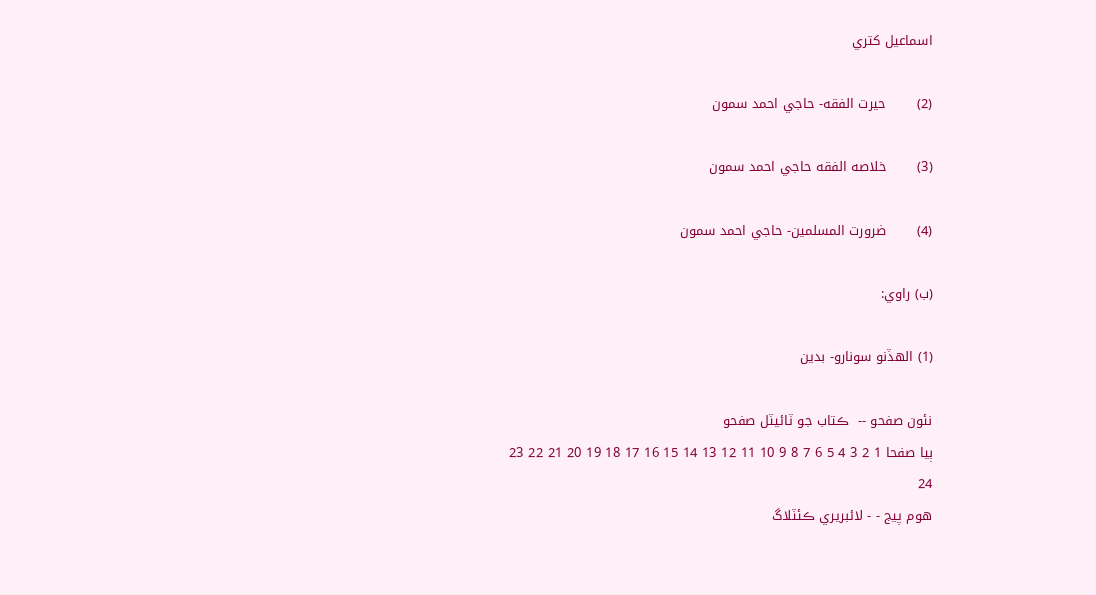اسماعيل کتري

(2)       حيرت الفقه- حاجي احمد سمون

(3)       خلاصه الفقه حاجي احمد سمون

(4)       ضرورت المسلمين- حاجي احمد سمون

(ب) راوي:

(1) الهڏنو سونارو- بدين

نئون صفحو --  ڪتاب جو ٽائيٽل صفحو
ٻيا صفحا 1 2 3 4 5 6 7 8 9 10 11 12 13 14 15 16 17 18 19 20 21 22 23 24
هوم پيج - - لائبريري ڪئٽلاگ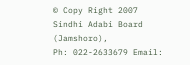© Copy Right 2007
Sindhi Adabi Board (Jamshoro),
Ph: 022-2633679 Email: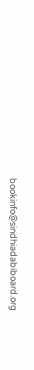bookinfo@sindhiadabiboard.org